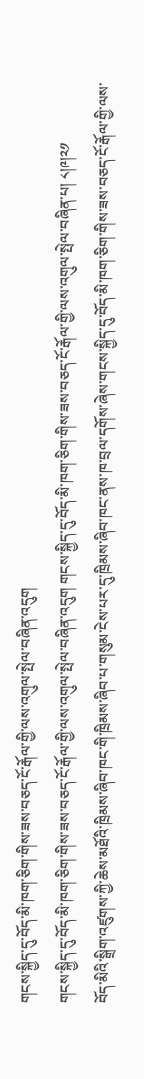གངས་སྐྱིད་དུ་བོད་མི་ཁག་ཅིག་གིས་ཟས་བཅད་ངོ་རྒོལ་གྱི་ལས་འགུལ་སྤེལ་བཞིན་འདུག
གངས་སྐྱིད་དུ་བོད་མི་ཁག་ཅིག་གིས་ཟས་བཅད་ངོ་རྒོལ་གྱི་ལས་འགུལ་སྤེལ་བཞིན་འདུག གངས་སྐྱིད་དུ་བོད་མི་ཁག་ཅིག་གིས་ཟས་བཅད་ངོ་རྒོལ་གྱི་ལས་འགུལ་སྤེལ་བཞིན་པ། ༨།༩།༢༡
བོད་མིའི་སྒྲིག་འཛུགས་ཀྱི་ཆེས་མཐོའི་ཁྲིམས་ཞིབ་ཁང་གི་ཁྲིམས་ཞིབ་པ་གསུམ་ངེས་པར་དུ་ཁྲིམས་ཞིབ་ཁང་ནས་ཁ་བྲལ་དགོས་ཞེས་གངས་སྐྱིད་དུ་བོད་མི་ཁག་ཅིག་གིས་ཟས་བཅད་ངོ་རྒོལ་གྱི་ལས་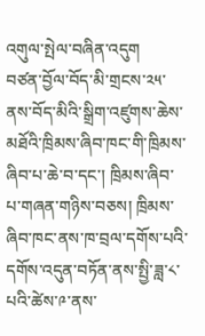འགུལ་སྤེལ་བཞིན་འདུག
བཙན་བྱོལ་བོད་མི་གྲངས་༢༥་ནས་བོད་མིའི་སྒྲིག་འཛུགས་ཆེས་མཐོའི་ཁྲིམས་ཞིབ་ཁང་གི་ཁྲིམས་ཞིབ་པ་ཆེ་བ་དང་། ཁྲིམས་ཞིབ་པ་གཞན་གཉིས་བཅས། ཁྲིམས་ཞིབ་ཁང་ནས་ཁ་བྲལ་དགོས་པའི་དགོས་འདུན་བཏོན་ནས་སྤྱི་ཟླ་༨་པའི་ཚེས་༩་ནས་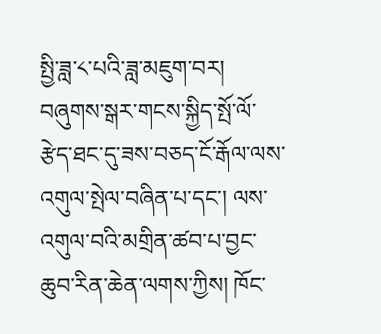སྤྱི་ཟླ་༨་པའི་ཟླ་མཇུག་བར། བཞུགས་སྒར་གངས་སྐྱིད་སྤོ་ལོ་རྩེད་ཐང་དུ་ཟས་བཅད་ངོ་རྒོལ་ལས་འགུལ་སྤེལ་བཞིན་པ་དང་། ལས་འགུལ་བའི་མགྲིན་ཚབ་པ་བྱང་ཆུབ་རིན་ཆེན་ལགས་ཀྱིས། ཁོང་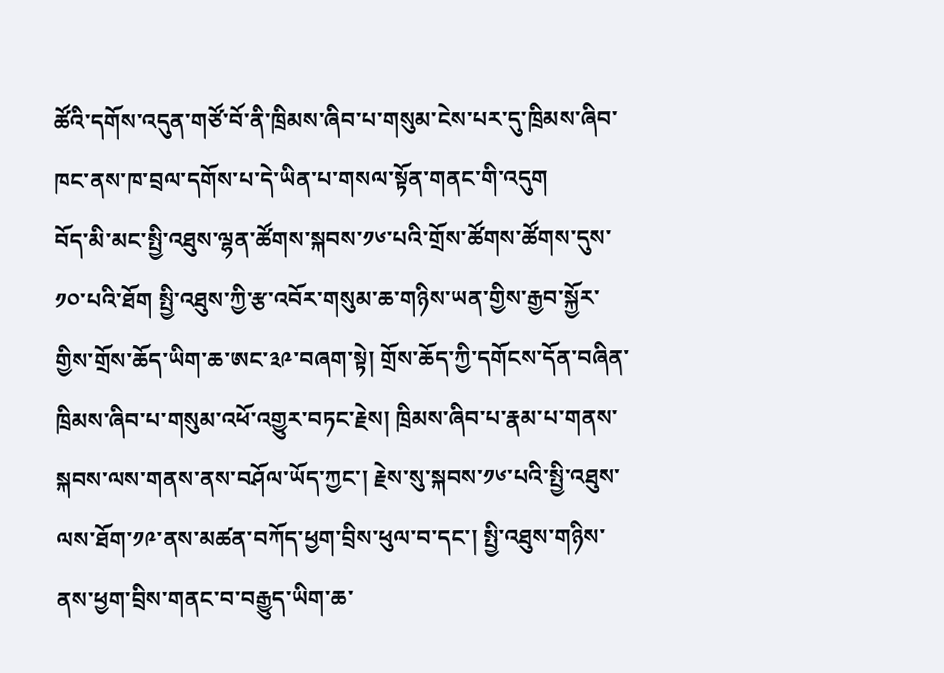ཚོའི་དགོས་འདུན་གཙོ་བོ་ནི་ཁྲིམས་ཞིབ་པ་གསུམ་ངེས་པར་དུ་ཁྲིམས་ཞིབ་ཁང་ནས་ཁ་བྲལ་དགོས་པ་དེ་ཡིན་པ་གསལ་སྟོན་གནང་གི་འདུག
བོད་མི་མང་སྤྱི་འཐུས་ལྷན་ཚོགས་སྐབས་༡༦་པའི་གྲོས་ཚོགས་ཚོགས་དུས་༡༠་པའི་ཐོག སྤྱི་འཐུས་ཀྱི་རྩ་འབོར་གསུམ་ཆ་གཉིས་ཡན་གྱིས་རྒྱབ་སྐྱོར་གྱིས་གྲོས་ཆོད་ཡིག་ཆ་ཨང་༣༩་བཞག་སྟེ། གྲོས་ཆོད་ཀྱི་དགོངས་དོན་བཞིན་ཁྲིམས་ཞིབ་པ་གསུམ་འཕོ་འགྱུར་བཏང་རྗེས། ཁྲིམས་ཞིབ་པ་རྣམ་པ་གནས་སྐབས་ལས་གནས་ནས་བཤོལ་ཡོད་ཀྱང་། རྗེས་སུ་སྐབས་༡༦་པའི་སྤྱི་འཐུས་ལས་ཐོག་༡༩་ནས་མཚན་བཀོད་ཕྱག་བྲིས་ཕུལ་བ་དང་། སྤྱི་འཐུས་གཉིས་ནས་ཕྱག་བྲིས་གནང་བ་བརྒྱུད་ཡིག་ཆ་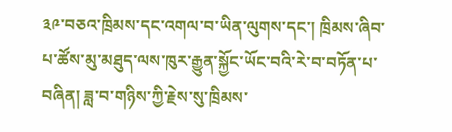༣༩་བཅའ་ཁྲིམས་དང་འགལ་བ་ཡིན་ལུགས་དང་། ཁྲིམས་ཞིབ་པ་ཚོས་མུ་མཐུད་ལས་ཁུར་རྒྱུན་སྐྱོང་ཡོང་བའི་རེ་བ་བཏོན་པ་བཞིན། ཟླ་བ་གཉིས་ཀྱི་རྗེས་སུ་ཁྲིམས་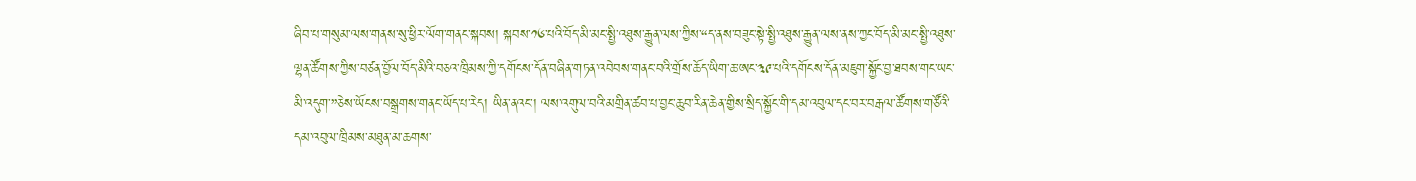ཞིབ་པ་གསུམ་ལས་གནས་སུ་ཕྱིར་ལོག་གནང་སྐབས། སྐབས་༡༦་པའི་བོད་མི་མང་སྤྱི་འཐུས་རྒྱུན་ལས་ཀྱིས་“ད་ནས་བཟུང་སྟེ་སྤྱི་འཐུས་རྒྱུན་ལས་ནས་ཀྱང་བོད་མི་མང་སྤྱི་འཐུས་ལྷན་ཚོགས་ཀྱིས་བཙན་བྱོལ་བོད་མིའི་བཅའ་ཁྲིམས་ཀྱི་དགོངས་དོན་བཞིན་གཏན་འབེབས་གནང་བའི་གྲོས་ཆོད་ཡིག་ཆ་ཨང་༣༩་པའི་དགོངས་དོན་མཇུག་སྐྱོང་བྱ་ཐབས་གང་ཡང་མི་འདུག་”ཅེས་ཡོངས་བསྒྲགས་གནང་ཡོད་པ་རེད། ཡིན་ནའང་། ལས་འགུལ་བའི་མགྲིན་ཚབ་པ་བྱང་ཆུབ་རིན་ཆེན་གྱིས་སྲིད་སྐྱོང་གི་དམ་འབུལ་དང་བར་བརྒལ་ཚོགས་གཙོའི་དམ་འབུལ་ཁྲིམས་མཐུན་མ་ཆགས་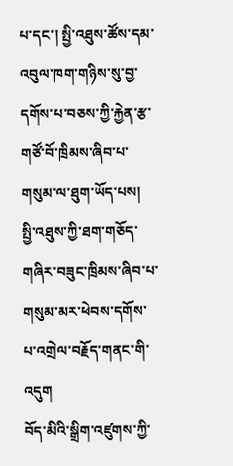པ་དང་། སྤྱི་འཐུས་ཚོས་དམ་འབུལ་ཁག་གཉིས་སུ་བྱ་དགོས་པ་བཅས་ཀྱི་རྐྱེན་རྩ་གཙོ་བོ་ཁྲིམས་ཞིབ་པ་གསུམ་ལ་ཐུག་ཡོད་པས། སྤྱི་འཐུས་ཀྱི་ཐག་གཅོད་གཞིར་བཟུང་ཁྲིམས་ཞིབ་པ་གསུམ་མར་ཕེབས་དགོས་པ་འགྲེལ་བརྗོད་གནང་གི་འདུག
བོད་མིའི་སྒྲིག་འཛུགས་ཀྱི་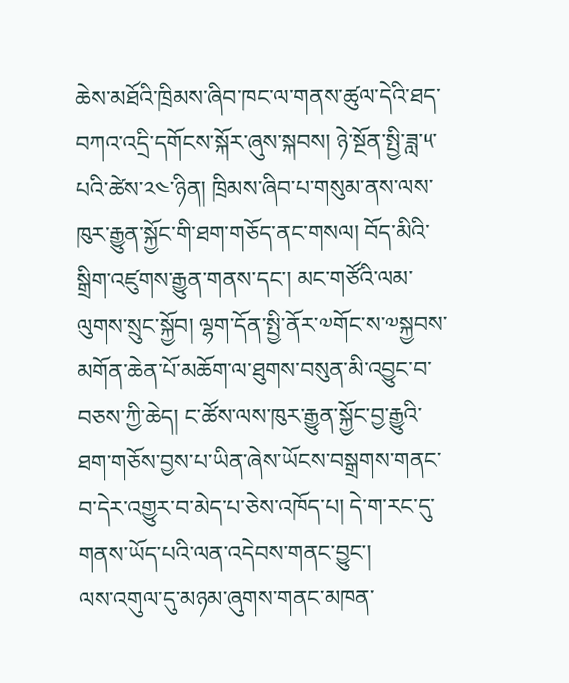ཆེས་མཐོའི་ཁྲིམས་ཞིབ་ཁང་ལ་གནས་ཚུལ་དེའི་ཐད་བཀའ་འདྲི་དགོངས་སྐོར་ཞུས་སྐབས། ཉེ་སྔོན་སྤྱི་ཟླ་༥་པའི་ཚེས་༢༤་ཉིན། ཁྲིམས་ཞིབ་པ་གསུམ་ནས་ལས་ཁུར་རྒྱུན་སྐྱོང་གི་ཐག་གཅོད་ནང་གསལ། བོད་མིའི་སྒྲིག་འཛུགས་རྒྱུན་གནས་དང་། མང་གཙོའི་ལམ་ལུགས་སྲུང་སྐྱོབ། ལྷག་དོན་སྤྱི་ནོར་༧གོང་ས་༧སྐྱབས་མགོན་ཆེན་པོ་མཆོག་ལ་ཐུགས་བསུན་མི་འབྱུང་བ་བཅས་ཀྱི་ཆེད། ང་ཚོས་ལས་ཁུར་རྒྱུན་སྐྱོང་བྱ་རྒྱུའི་ཐག་གཅོས་བྱས་པ་ཡིན་ཞེས་ཡོངས་བསྒྲགས་གནང་བ་དེར་འགྱུར་བ་མེད་པ་ཅེས་འཁོད་པ། དེ་ག་རང་དུ་གནས་ཡོད་པའི་ལན་འདེབས་གནང་བྱུང་།
ལས་འགུལ་དུ་མཉམ་ཞུགས་གནང་མཁན་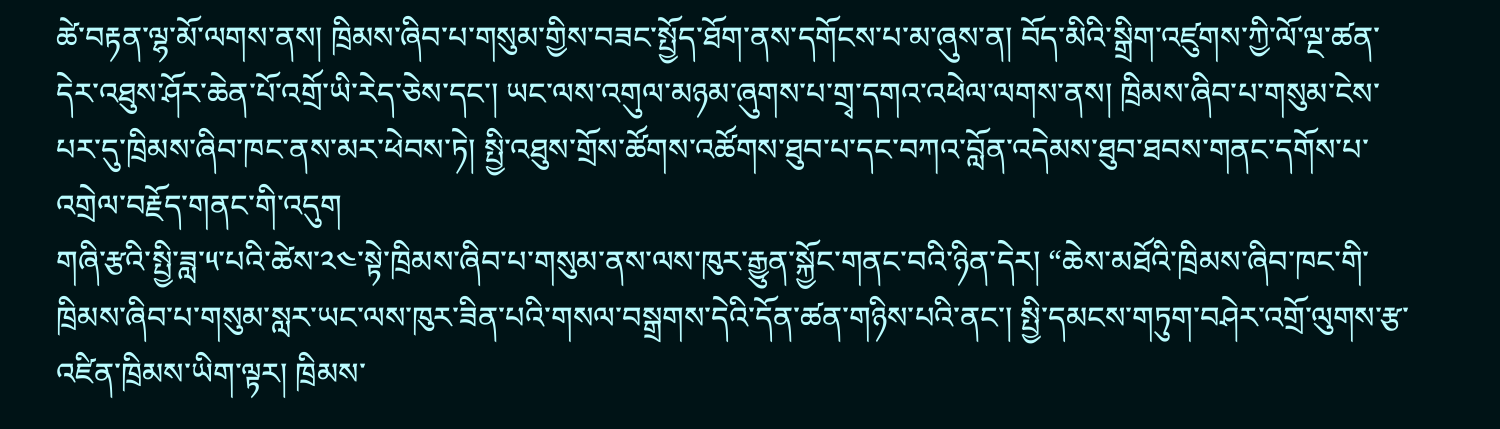ཚེ་བརྟན་ལྷ་མོ་ལགས་ནས། ཁྲིམས་ཞིབ་པ་གསུམ་གྱིས་བཟང་སྤྱོད་ཐོག་ནས་དགོངས་པ་མ་ཞུས་ན། བོད་མིའི་སྒྲིག་འཛུགས་ཀྱི་ལོ་ལྔ་ཚན་དེར་འཐུས་ཤོར་ཆེན་པོ་འགྲོ་ཡི་རེད་ཅེས་དང་། ཡང་ལས་འགུལ་མཉམ་ཞུགས་པ་གྲྭ་དགའ་འཕེལ་ལགས་ནས། ཁྲིམས་ཞིབ་པ་གསུམ་ངེས་པར་དུ་ཁྲིམས་ཞིབ་ཁང་ནས་མར་ཕེབས་ཏེ། སྤྱི་འཐུས་གྲོས་ཚོགས་འཚོགས་ཐུབ་པ་དང་བཀའ་བློན་འདེམས་ཐུབ་ཐབས་གནང་དགོས་པ་འགྲེལ་བརྗོད་གནང་གི་འདུག
གཞི་རྩའི་སྤྱི་ཟླ་༥་པའི་ཚེས་༢༤་སྟེ་ཁྲིམས་ཞིབ་པ་གསུམ་ནས་ལས་ཁུར་རྒྱུན་སྐྱོང་གནང་བའི་ཉིན་དེར། “ཆེས་མཐོའི་ཁྲིམས་ཞིབ་ཁང་གི་ཁྲིམས་ཞིབ་པ་གསུམ་སླར་ཡང་ལས་ཁུར་ཟིན་པའི་གསལ་བསྒྲགས་དེའི་དོན་ཚན་གཉིས་པའི་ནང་། སྤྱི་དམངས་གཏུག་བཤེར་འགྲོ་ལུགས་རྩ་འཛིན་ཁྲིམས་ཡིག་ལྟར། ཁྲིམས་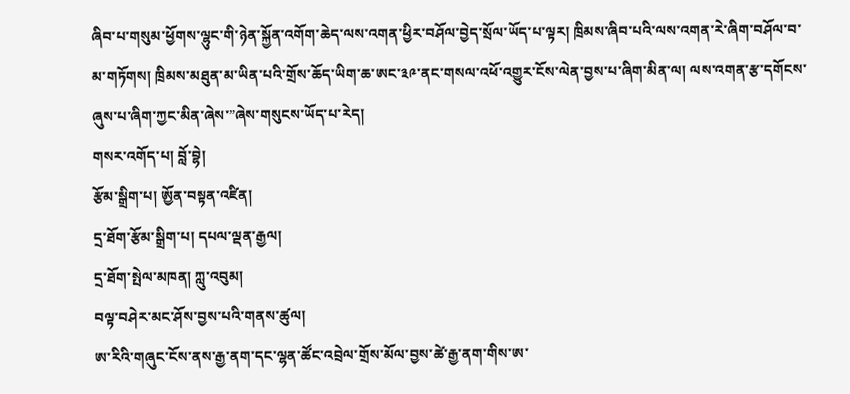ཞིབ་པ་གསུམ་ཕྱོགས་ལྷུང་གི་ཉེན་སྐྱོན་འགོག་ཆེད་ལས་འགན་ཕྱིར་བཤོལ་བྱེད་སྲོལ་ཡོད་པ་ལྟར། ཁྲིམས་ཞིབ་པའི་ལས་འགན་རེ་ཞིག་བཤོལ་བ་མ་གཏོགས། ཁྲིམས་མཐུན་མ་ཡིན་པའི་གྲོས་ཆོད་ཡིག་ཆ་ཨང་༣༩་ནང་གསལ་འཕོ་འགྱུར་ངོས་ལེན་བྱས་པ་ཞིག་མིན་ལ། ལས་འགན་རྩ་དགོངས་ཞུས་པ་ཞིག་ཀྱང་མིན་ཞེས་”ཞེས་གསུངས་ཡོད་པ་རེད།
གསར་འགོད་པ། བློ་བྷེ།
རྩོམ་སྒྲིག་པ། ཨྱོན་བསྟན་འཛིན།
དྲ་ཐོག་རྩོམ་སྒྲིག་པ། དཔལ་ལྡན་རྒྱལ།
དྲ་ཐོག་སྤེལ་མཁན། ཀླུ་འབུམ།
བལྟ་བཤེར་མང་ཤོས་བྱས་པའི་གནས་ཚུལ།
ཨ་རིའི་གཞུང་ངོས་ནས་རྒྱ་ནག་དང་ལྷན་ཚོང་འབྲེལ་གྲོས་མོལ་བྱས་ཚེ་རྒྱ་ནག་གིས་ཨ་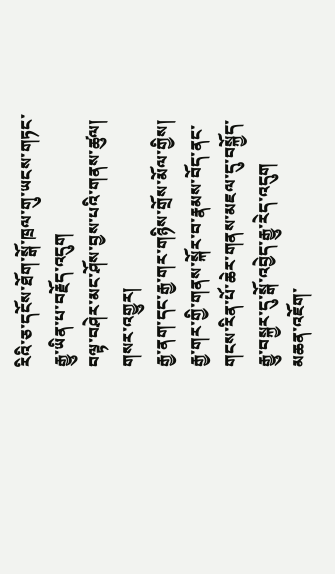རིའི་ཅ་དངོས་ཐོག་སྒོ་ཁྲལ་གུ་ཡངས་གཏང་རྒྱུ་ཡིན་པ་བརྗོད་འདུག
བལྟ་བཤེར་མང་ཤོས་བྱས་པའི་གནས་ཚུལ།
གསར་འགྱུར།
རྒྱ་ནག་དང་རྒྱ་གར་གཉིས་གྲོས་མོལ་གྱིས། རྒྱ་གར་གྱི་གནས་སྐོར་བ་རྣམས་བོད་ནང་གངས་རིན་པོ་ཆེར་གནས་མཇལ་དུ་བསྐྱོད་རྒྱུ་བསྐྱར་དུ་སྒོ་འབྱེད་རྒྱུ་རེད་འདུག
མཆན་འཇོག་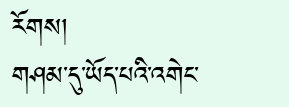རོགས།
གཤམ་དུ་ཡོད་པའི་འགེང་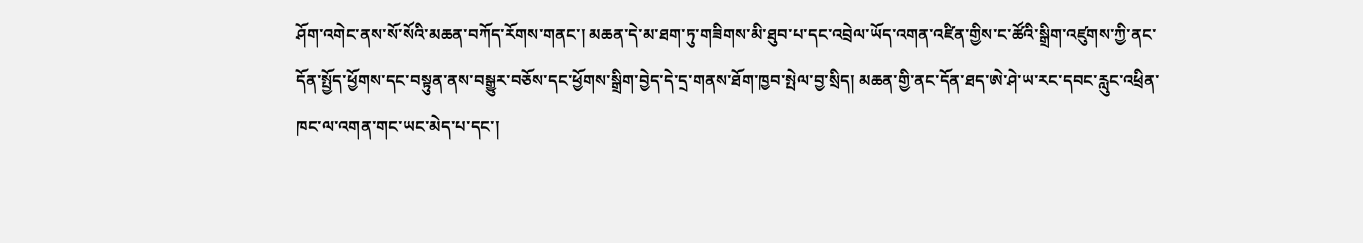ཤོག་འགེང་ནས་སོ་སོའི་མཆན་བཀོད་རོགས་གནང་། མཆན་དེ་མ་ཐག་ཏུ་གཟིགས་མི་ཐུབ་པ་དང་འབྲེལ་ཡོད་འགན་འཛིན་གྱིས་ང་ཚོའི་སྒྲིག་འཛུགས་ཀྱི་ནང་དོན་སྤྱོད་ཕྱོགས་དང་བསྟུན་ནས་བསྒྱུར་བཅོས་དང་ཕྱོགས་སྒྲིག་བྱེད་དེ་དྲ་གནས་ཐོག་ཁྱབ་སྤེལ་བྱ་སྲིད། མཆན་གྱི་ནང་དོན་ཐད་ཨེ་ཤེ་ཡ་རང་དབང་རླུང་འཕྲིན་ཁང་ལ་འགན་གང་ཡང་མེད་པ་དང་།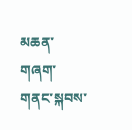མཆན་གཞག་གནང་སྐབས་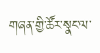གཞན་གྱི་ཚོར་སྣང་ལ་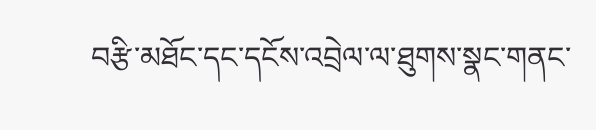བརྩི་མཐོང་དང་དངོས་འབྲེལ་ལ་ཐུགས་སྣང་གནང་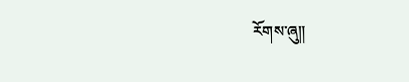རོགས་ཞུ༎